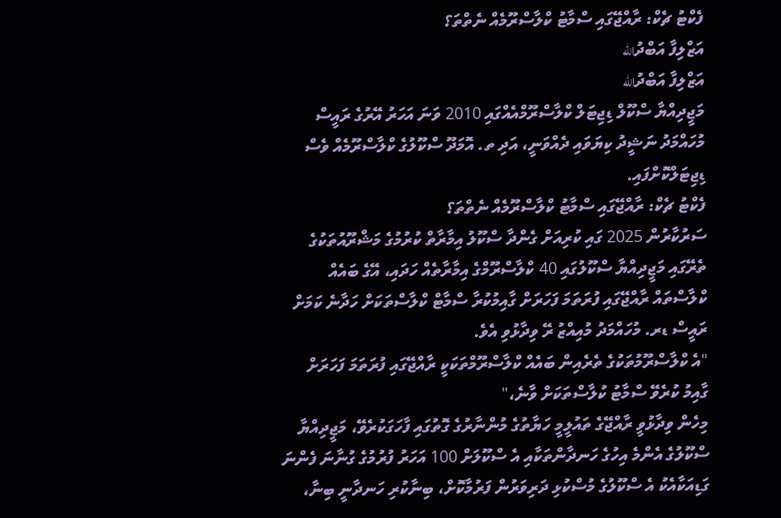ފެކްޓު ޗެކް: ރާއްޖޭގައި ސްމާޓު ކްލާސްރޫމެއް ނެތްތަ؟
އަޒްލިފާ އަބްދުالله
އަޒްލިފާ އަބްދުالله
މަޖީދިއްޔާ ސްކޫލް ޑިޖިޓަލް ކްލާސްރޫމްއެއްގައި 2010 ވަނަ އަހަރު އޭރުގެ ރައީސް މުހައްމަދު ނަޝީދު ކިޔަވައި ދެއްވަނީ، އަދި ތ. އޮމަދޫ ސްކޫލުގެ ކްލާސްރޫމެއް ވެސް ޑިޖިޓަލްކޮށްފައި.
ފެކްޓު ޗެކް: ރާއްޖޭގައި ސްމާޓު ކްލާސްރޫމެއް ނެތްތަ؟
ސަރުކާރުން 2025 ގައި ކުރިއަށް ގެންދާ ސްކޫލު އިމާރާތް ކުރުމުގެ މަޝްރޫއުތަކުގެ ތެރޭގައި މަޖީދިއްޔާ ސްކޫލުގައި 40 ކްލާސްރޫމްގެ އިމާރާތެއް ހަދައި، އޭގެ ބައެއް ކްލާސްތައް ރާއްޖޭގައި ފުރަތަމަ ފަހަރަށް ގާއިމުކުރާ ސްމާޓް ކްލާސްތަކަށް ހަދާނެ ކަމަށް ރައީސް ޑރ. މުހައްމަދު މުއިއްޒު ރޭ ވިދާޅުވި އެވެ.
"އެ ކްލާސްރޫމުތަކުގެ ތެރެއިން ބައެއް ކްލާސްރޫމްތަކަކީ ރާއްޖޭގައި ފުރަތަމަ ފަހަރަށް ގާއިމު ކުރެވޭ ސްމާޓު ކުލާސްތަކަށް ވާނެ،"
މިހެން ވިދާޅުވީ ރާއްޖޭގެ ތައުލީމީ ހަޔާތުގެ މުންނާރުގެ ގޮތުގައި ފާހަގަކުރެވޭ، މަޖީދިއްޔާ ސްކޫލުގެ އެންމެ އިހުގެ ހަނދާންތަކާއި އެ ސްކޫލަށް 100 އަހަރު ފުރުމުގެ ގުނާނަ ފެންނަ ގަޑިއަކާއެކު އެ ސްކޫލުގެ މުސްކުޅި ދަރިވަރުން ފަރުމާކޮށް، ބިނާކުރި ހަނދާނީ ބިނާ،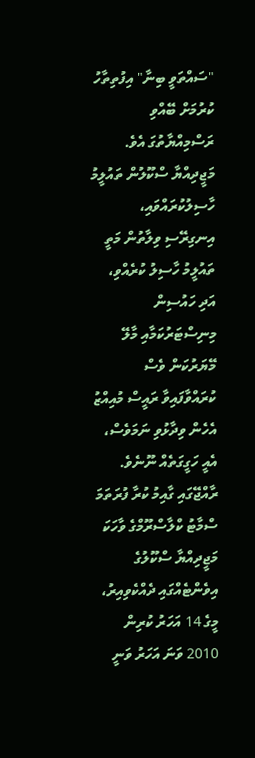"ސައްތަވީ ބިނާ" އިފުތިތާހު ކުރުމަށް ބޭއްވި ރަސްމިއްޔާތުގަ އެވެ.
މަޖީދިއްޔާ ސްކޫލުން ތައުލީމު ހާސިލުކުރައްވައި، އިނގިރޭސި ވިލާތުން މަތީ ތައުލީމު ހާސިލު ކުރެއްވި، އަދި ހައުސިން މިނިސްޓަރުކަމާއި މާލޭ މޭޔަރުކަން ވެސް ކުރައްވާފައިވާ ރައީސް މުއިއްޒު އެހެން ވިދާޅުވި ނަމަވެސް، އެއީ ހަގީގަތެއް ނޫނެވެ.
ރާއްޖޭގައި ގާއިމު ކުރާ ފުރަތަމަ ސްމާޓު ކްލާސްރޫމްގެ ވާހަކަ މަޖީދިއްޔާ ސްކޫލުގެ އިވެންޓެއްގައި ދެއްކެވިއިރު، މީގެ 14 އަހަރު ކުރިން 2010 ވަނަ އަހަރު ވަނީ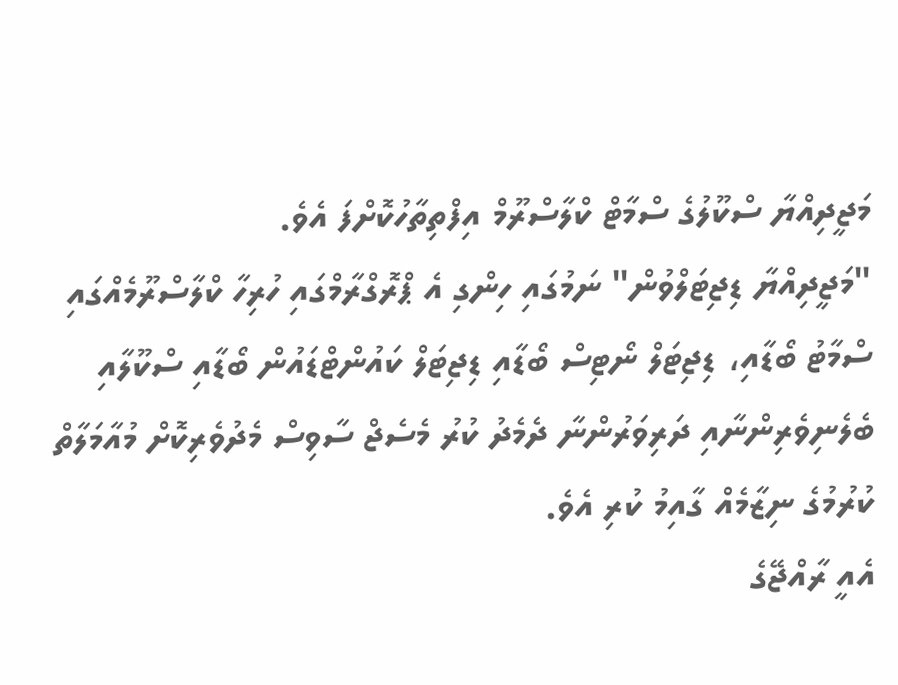މަޖީދިއްޔާ ސްކޫލުގެ ސްމާޓް ކްލާސްރޫމް އިފްތިތާހުކޮށްފަ އެވެ.
"މަޖީދިއްޔާ ޑިޖިޓަލްވުން" ނަމުގައި ހިންގި އެ ޕްރޮގްރާމްގައި ހުރިހާ ކްލާސްރޫމެއްގައި ސްމާޓު ބޯޑާއި، ޑިޖިޓަލް ނޯޓިސް ބޯޑާއި ޑިޖިޓަލް ކައުންޓްޑައުން ބޯޑާއި ސްކޫލާއި ބެލެނިވެރިންނާއި ދަރިވަރުންނާ ދެމެދު ކުރު މެސެޖް ސާވިސް މެދުވެރިކޮށް މުއާމަލާތް ކުރުމުގެ ނިޒާމެއް ގާއިމު ކުރި އެވެ.
އެއީ ރާއްޖޭގެ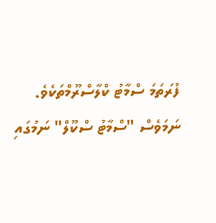ފުރަތަމަ ސްމާޓު ކްލާސްރޫމްތަކެވެ.
ނަމަވެސް "ސްމާޓު ސްކޫލް" ނަމުގައި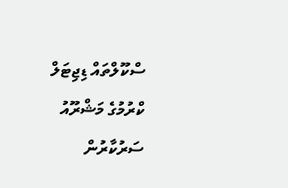ސްކޫލްތައް ޑިޖިޓަލް ކްރުމުގެ މަޝްރޫއު ސަރުކާރުން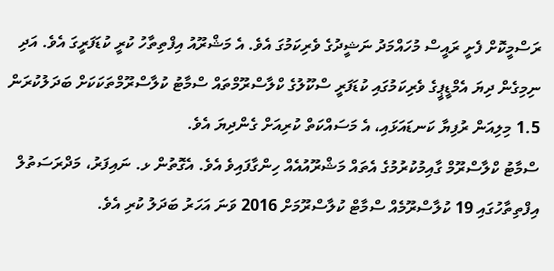ރަސްމީކޮށް ފެށީ ރައީސް މުހައްމަދު ނަޝީދުގެ ވެރިކަމުގަ އެވެ. އެ މަޝްރޫއު އިފްތިތާހު ކުރީ ކުޑަފަރީގަ އެވެ. އަދި ނިމިގެން ދިޔަ އެމްޑީޕީގެ ވެރިކަމުގައި ކުޑަފަރީ ސްކޫލުގެ ކްލާސްރޫމްތައް ސްމާޓު ކުލާސްރޫމްތަކަކަށް ބަދަލުކުރަން 1.5 މިލިއަން ރުފިޔާ ކަނޑައަޅައި، އެ މަސައްކަތް ކުރިއަށް ގެންދިޔަ އެވެ.
ސްމާޓު ކްލާސްރޫމް ގާއިމުކުރުމުގެ އެތައް މަޝްރޫއުއެއް ހިންގާފައިވެ އެވެ. އެގޮތުން ޅ. ނައިފަރު، މަދްރަސަތުލް އިފްތިތާހުގައި 19 ކުލާސްރޫމެއް ސްމާޓް ކުލާސްރޫމަށް 2016 ވަނަ އަހަރު ބަދަލު ކުރި އެވެ.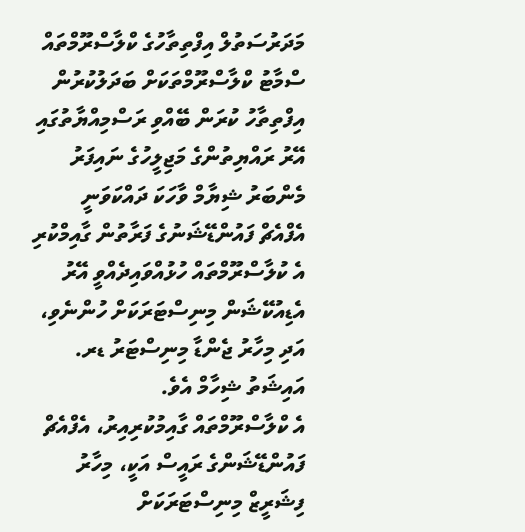މަދަރުސަތުލް އިފްތިތާހުގެ ކްލާސްރޫމްތައް ސްމާޓު ކްލާސްރޫމްތަކަށް ބަދަލުކުރުން އިފްތިތާހު ކުރަން ބޭއްވި ރަސްމިއްޔާތުގައި އޭރު ރައްޔިތުންގެ މަޖިލީހުގެ ނައިފަރު މެންބަރު ޝިޔާމް ވާހަކަ ދައްކަވަނީ
އެފްއެޗް ފައުންޑޭޝަނުގެ ފަރާތުން ގާއިމްކުރި އެ ކުލާސްރޫމްތައް ހުޅުއްވައިދެއްވީ އޭރު އެޑިއުކޭޝަން މިނިސްޓަރަކަށް ހުންނެވި، އަދި މިހާރު ޖެންޑާ މިނިސްޓަރު ޑރ. އައިޝަތު ޝިހާމް އެވެ.
އެ ކްލާސްރޫމްތައް ގާއިމުކުރިއިރު، އެފްއެޗް ފައުންޑޭޝަންގެ ރައީސް އަކީ، މިހާރު ފިޝަރީޒް މިނިސްޓަރަކަށް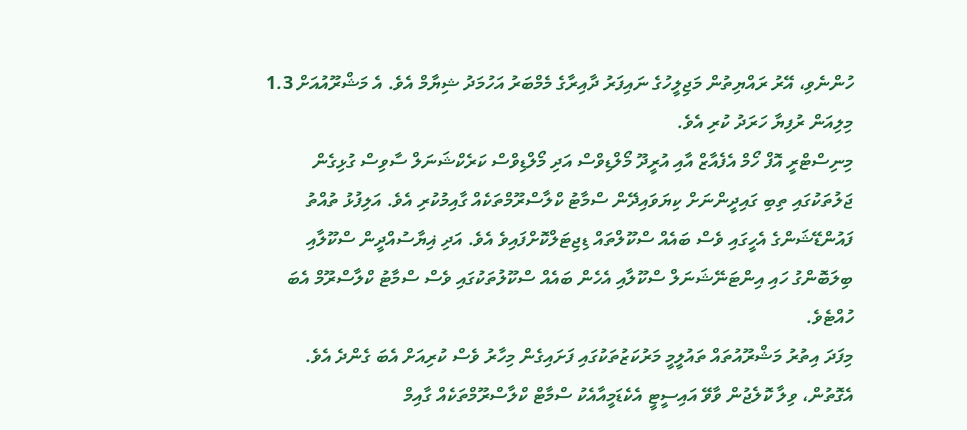ހުންނެވި، އޭރު ރައްޔިތުން މަޖިލީހުގެ ނައިފަރު ދާއިރާގެ މެމްބަރު އަހުމަދު ޝިޔާމް އެވެ. އެ މަޝްރޫއުއަށް 1.3 މިލިއަން ރުފިޔާ ހަރަދު ކުރި އެވެ.
މިނިސްޓްރީ އޮފް ހޯމް އެފެއާޒް އާއި އުރީދޫ މޯލްޑިވްސް އަދި މޯލްޑިވްސް ކަރެކްޝަނަލް ސާވިސް ގުޅިގެން ޖަލުތަކުގައި ތިބި ގައިދީންނަށް ކިޔަވައިދޭން ސްމާޓު ކްލާސްރޫމްތަކެއް ގާއިމުކުރި އެވެ. އަލިފުޅު ތުއްތު ފައުންޑޭޝަންގެ އެހީގައި ވެސް ބައެއް ސްކޫލްތައް ޑިޖިޓަލްކޮށްފައިވެ އެވެ. އަދި ޣިޔާސުއްދީން ސްކޫލާއި ބިލަބޮންގު ހައި އިންޓަނޭޝަނަލް ސްކޫލާއި އެހެން ބައެއް ސްކޫލުތަކުގައި ވެސް ސްމާޓު ކްލާސްރޫމް އެބަ ހުއްޓެވެ.
މިފަދަ އިތުރު މަޝްރޫއުތައް ތައުލީމީ މަރުކަޒުތަކުގައި ފަށައިގެން މިހާރު ވެސް ކުރިއަށް އެބަ ގެންދެ އެވެ. އެގޮތުން، ވިލާ ކޮލެޖުން ވާވޭ އައިސީޓީ އެކެޑަމީއާއެކު ސްމާޓް ކްލާސްރޫމްތަކެއް ގާއިމް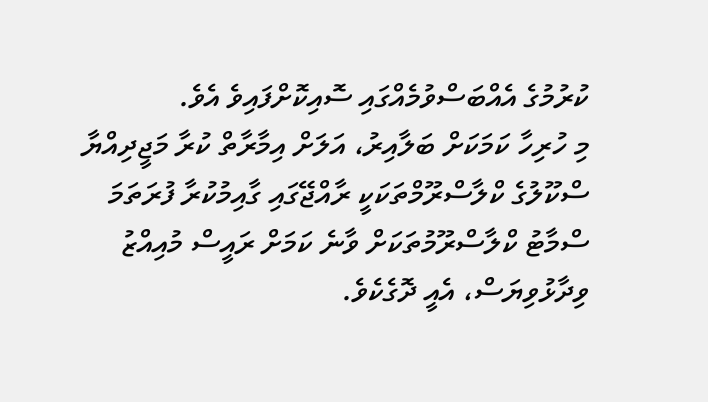ކުރުމުގެ އެއްބަސްވުމެއްގައި ސޮއިކޮށްފައިވެ އެވެ.
މި ހުރިހާ ކަމަކަށް ބަލާއިރު، އަލަށް އިމާރާތް ކުރާ މަޖީދިއްޔާ ސްކޫލުގެ ކްލާސްރޫމްތަކަކީ ރާއްޖޭގައި ގާއިމުކުރާ ފުރަތަމަ ސްމާޓު ކްލާސްރޫމުތަކަށް ވާނެ ކަމަށް ރައީސް މުއިއްޒު ވިދާޅުވިޔަސް، އެއީ ދޮގެކެވެ.